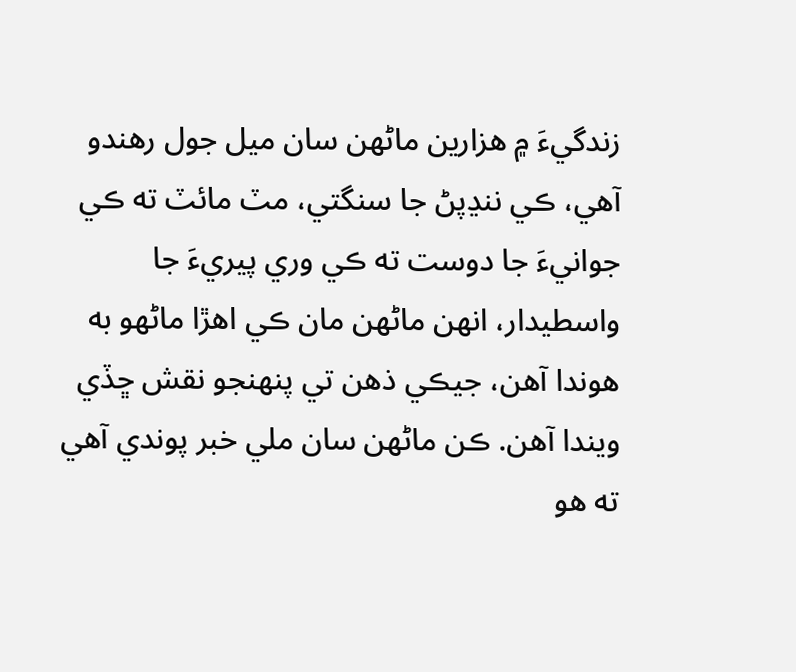زندگيءَ ۾ هزارين ماڻهن سان ميل جول رهندو آهي، ڪي ننڍپڻ جا سنگتي، مٽ مائٽ ته ڪي جوانيءَ جا دوست ته ڪي وري پيريءَ جا واسطيدار، انهن ماڻهن مان ڪي اهڙا ماڻهو به هوندا آهن، جيڪي ذهن تي پنهنجو نقش ڇڏي ويندا آهن. ڪن ماڻهن سان ملي خبر پوندي آهي ته هو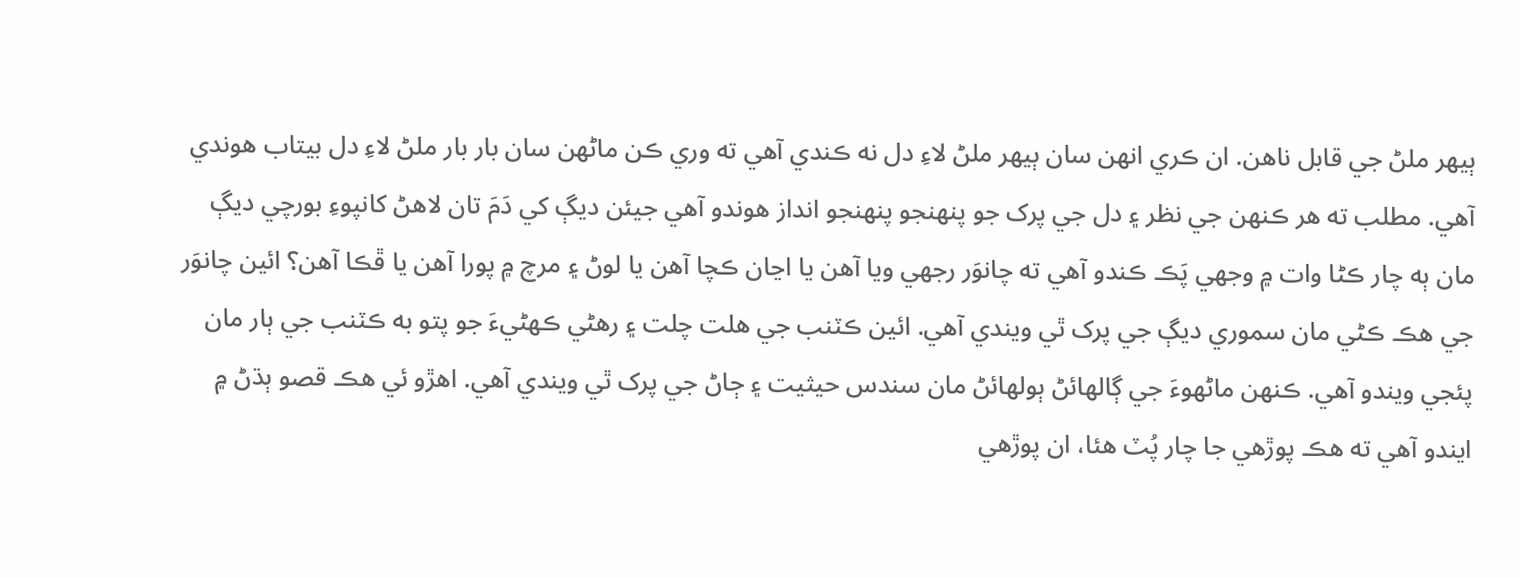ٻيهر ملڻ جي قابل ناهن. ان ڪري انهن سان ٻيهر ملڻ لاءِ دل نه ڪندي آهي ته وري ڪن ماڻهن سان بار بار ملڻ لاءِ دل بيتاب هوندي آهي. مطلب ته هر ڪنهن جي نظر ۽ دل جي پرک جو پنهنجو پنهنجو انداز هوندو آهي جيئن ديڳ کي دَمَ تان لاهڻ کانپوءِ بورچي ديڳ مان ٻه چار ڪڻا وات ۾ وجهي پَڪ ڪندو آهي ته چانوَر رجهي ويا آهن يا اڃان ڪچا آهن يا لوڻ ۽ مرچ ۾ پورا آهن يا ڦڪا آهن؟ ائين چانوَر جي هڪ ڪڻي مان سموري ديڳ جي پرک ٿي ويندي آهي. ائين ڪٽنب جي هلت چلت ۽ رهڻي ڪهڻيءَ جو پتو به ڪٽنب جي ٻار مان پئجي ويندو آهي. ڪنهن ماڻهوءَ جي ڳالهائڻ ٻولهائڻ مان سندس حيثيت ۽ ڄاڻ جي پرک ٿي ويندي آهي. اهڙو ئي هڪ قصو ٻڌڻ ۾ ايندو آهي ته هڪ پوڙهي جا چار پُٽ هئا، ان پوڙهي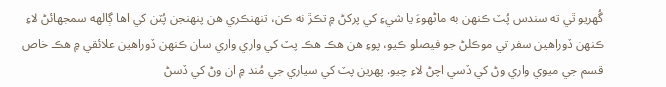گُهريو ٿي ته سندس پُٽ ڪنهن به ماڻهوءَ يا شيءِ کي پرکڻ ۾ تڪڙ نه ڪن، تنهنڪري هن پنهنجن پُٽن کي اها ڳالھه سمجهائڻ لاءِ ڪنهن ڏوراهين سفر تي موڪلڻ جو فيصلو ڪيو، پوءِ هن هڪ هڪ پٽ کي واري واري سان ڪنهن ڏوراهين علائقي ۾ هڪ خاص قسم جي ميوي واري وڻ کي ڏسي اچڻ لاءِ چيو. پهرين پٽ کي سياري جي مُند ۾ ان وڻ کي ڏسڻ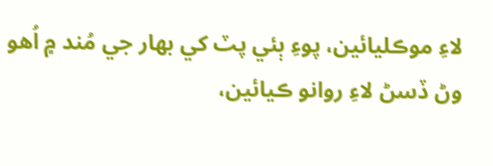لاءِ موڪليائين، پوءِ ٻئي پٽ کي بهار جي مُند ۾ اُهو وڻ ڏسڻ لاءِ روانو ڪيائين،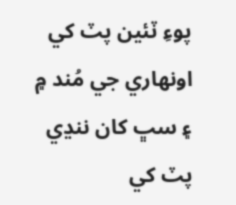پوءِ ٽئين پٽ کي اونهاري جي مُند ۾ ۽ سڀ کان ننڍي پٽ کي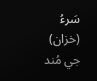سَرءُ (خزان) جي مُند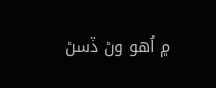۾ اُهو وڻ ڏسڻ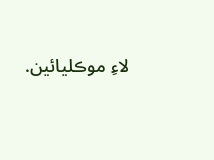لاءِ موڪليائين.